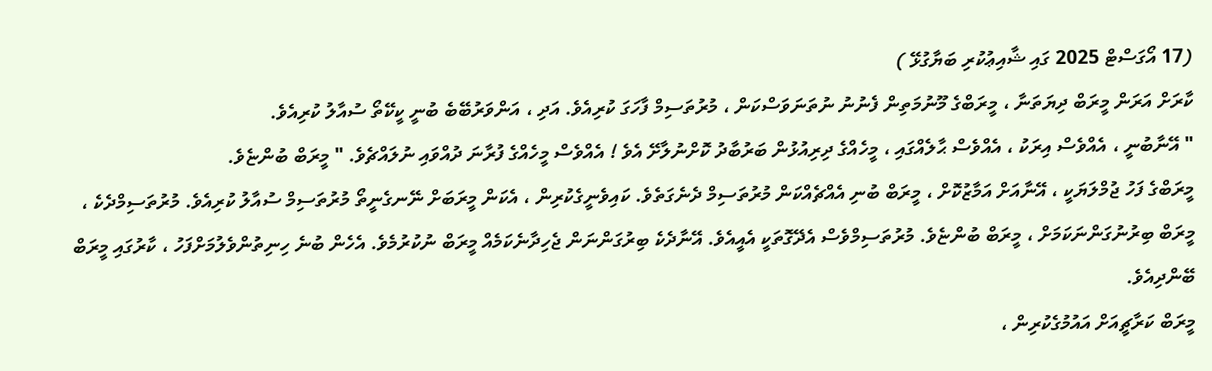(17 އޯގަސްޓް 2025 ގައި ޝާއިޢުކުރި ބަޔާގުޅޭ )
ކާރަށް އަރަން މީރަބް ދިޔަތަނާ ، މީރަބްގެ މޫނުމަތިން ފެނުނު ނުތަނަވަސްކަން ، މުރުތަސިމް ފާހަގަ ކުރިއެވެ. އަދި ، އަންވަރުބޭބެ ބުނީ ކީކޭތޯ ސުއާލު ކުރިއެވެ.
" އޭނާބުނީ ، އެއްވެސް އިރަކު ، އެއްވެސް ޙާލެއްގައި ، މީހެއްގެ ދިރިއުޅުން ބަރުބާދު ކޮށްނުލާށޭ އެވެ ! އެއްވެސް މީހެއްގެ ފުރާނަ ދުއްވައި ނުލައްޗެވެ. " މީރަބް ބުންޏެވެ.
މީރަބްގެ ފަހު ޖުމްލަޔަކީ ، އޭނާއަށް އަމާޒުކޮށް ، މީރަބް ބުނި އެއްޗެއްކަން މުރުތަސިމް ދެނެގަތެވެ. ކައިވެނީގެކުރިން ، އެކަން މީރަބަށް ނޭނގެނީތޯ މުރުތަސިމް ސުއާލު ކުރިއެވެ. މުރުތަސިމްދެކެ ، މީރަބް ބިރުނުގަންނަކަމަށް ، މީރަބް ބުންޏެވެ. މުރުތަސިމްވެސް އެދޭގޮތަކީ އެއީއެވެ. އޭނާދެކެ ބިރުގަންނަން ޖެހިދާނެކަމެއް މީރަބް ނުކުރުމެވެ. އެހެން ބުނެ ހިނިތުންވެލުމަށްފަހު ، ކާރުގައި މީރަބް ބޭންދިއެވެ.
މީރަބް ކަރާޗީއަށް އައުމުގެކުރިން ،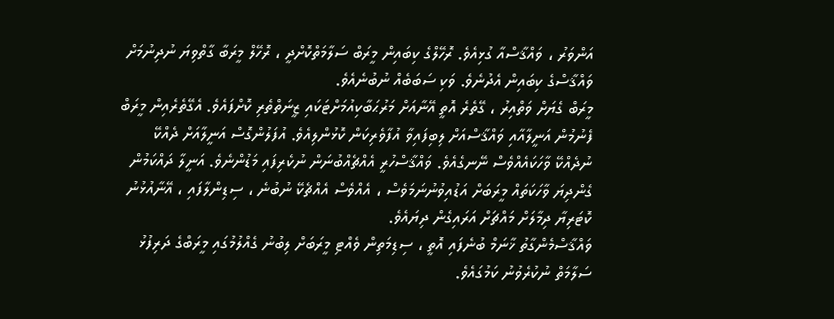އަންވަރު ، ވައްޤާސްއާ ގުޅިއެވެ. ރޮހޭލްގެ ކިބައިން މީރަބް ސަލާމަތްކޮށްދީ ، ރޮހޭލް މީރަބާ ގާތްވިޔަ ނުދިނުމަށް ވައްޤާސްގެ ކިބައިން އެދުނެވެ. ވަކި ސަބަބެއް ނުބުނެއެވެ.
މީރަބް ގެޔަށް ވަތްއިރު ، ގޭތެރެ އޮތީ އޭނާއަށް މަރުޙަބާކިއުމަށްޓަކައި ޒީނަތްތެރި ކޮށްފައެވެ. އެގޭތެރެއިން މީރަބް ފެނުމުން އަނީލާއާއި ވައްޤާސްއަށް ލިބިފައިވާ އުފާވެރިކަން ކޮޅުންލިއެވެ. އުފަލުންގޮސް އަނީލާއަށް ދެއްކޭ ނުދެއްކޭ ވާހަކައެއްވެސް ނޭނގެއެވެ. ވައްޤާސްހުރީ އެއްޗެއްބުނަން ނުކެރިފައި މަޑުންނެވެ. އަނީލާ ދައްކަމުން ގެންދިޔަ ވާހަކަތައް މީރަބަށް އަޑުއިވުނުނަމަވެސް ، އެއްވެސް އެއްޗެކޭ ނުބުނެ ، ސިޑިންލާފައި ، އޭނާއުޅުނު ކޮޓަރިޔާ ދިމާލަށް މައްޗަށް އަރައިގެން ދިޔައެވެ.
ވައްޤާސްމެންގާތު ޚާނަމް ބުނެފައި އޮތީ ، ސިޑިމަތިން ވެއްޓި މީރަބަށް ލިބުނު ގެއްލުމުގައި މީރަބްގެ ދަރިފުޅު ސަލާމަތް ނުކުރެވުނު ކަމުގައެވެ.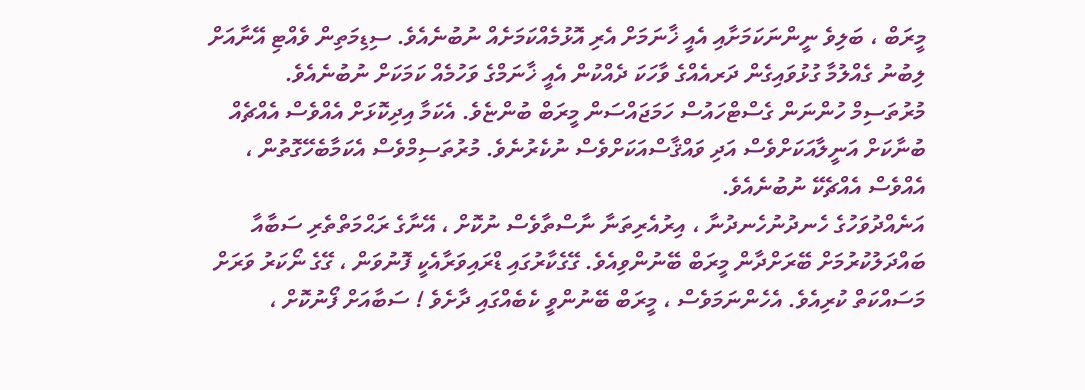މީރަބް ، ބަލިވެ ނީންނަކަމަށާއި އެއީ ޚާނަމަށް އެރި އޮޅުމެއްކަމަށެއް ނުބުނެއެވެ. ސިޑިމަތިން ވެއްޓި އޭނާއަށް ލިބުނު ގެއްލުމާ ގުޅުވައިގެން ދަރއެއްގެ ވާހަކަ ދެއްކުން އެއީ ޚާނަމްގެ ވަހުމެއް ކަމަކަށް ނުބުނެއެވެ.
މުރުތަސިމް ހުންނަން ގެސްޓްހައުސް ހަމަޖައްސަން މީރަބް ބުންޏެވެ. އެކަމާ އިދިކޮޅަށް އެއްވެސް އެއްޗެއް ބުނާކަށް އަނީލާއަކަށްވެސް އަދި ވައްޤާސްއަކަށްވެސް ނުކެރުނެވެ. މުރުތަސިމްވެސް އެކަމާބެހޭގޮތުން ، އެއްވެސް އެއްޗެކޭ ނުބުނެއެވެ.
އަނެއްދުވަހުގެ ހެނދުނުހެނދުނާ ، އިރުއެރިތަނާ ނާސްތާވެސް ނުކޮށް ، އޭނާގެ ރަޙްމަތްތެރި ސަބާއާ ބައްދަލުކުރުމަށް ބޭރަށްދާން މީރަބް ބޭނުންވިއެވެ. ގޭގެކާރުގައި ޑްރައިވަރާއެކީ ފޮނުވަން ، ގޭގެ ނޯކަރު ވަރަށް މަސައްކަތް ކުރިއެވެ. އެހެންނަމަވެސް ، މީރަބް ބޭނުންވީ ކެބެއްގައި ދާށެވެ ! ސަބާއަށް ފޯނުކޮށް ،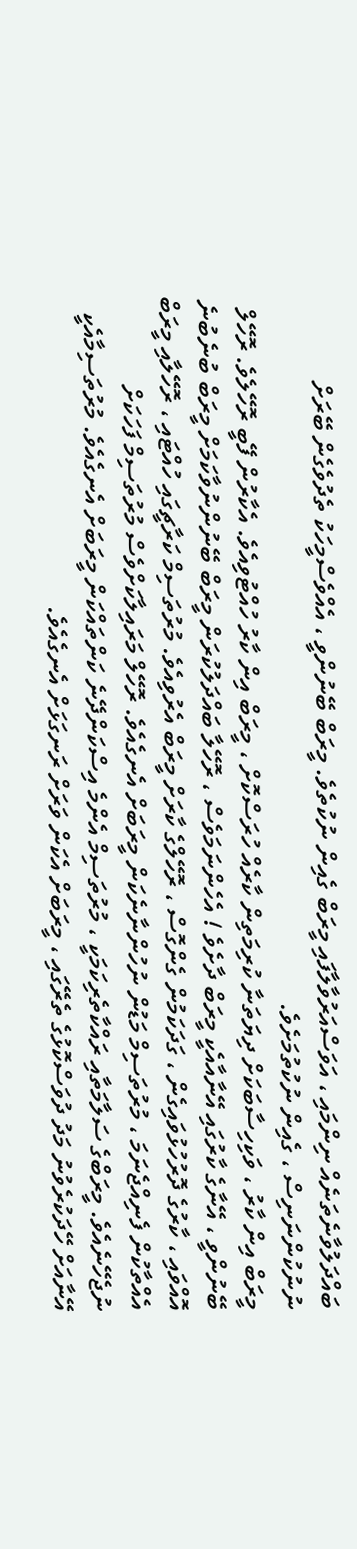ބައްދަލުވާނެތަނެއް ނިންމައި ، އަވަސްއަރުވާލާފައި މީރަބް ގެއިން ނުކުތެވެ. މީރަބް ބޭނުންވީ ، އެއްވެސްމީހަކު ތެދުވެގެން ބޭރަށް ނުނުކުންނަނިސް ، ގެއިން ނުކުތުމަށެވެ.
މީރަބް އިން ކާރު ، ވަކިހިސާބަކަށް ދިޔަތަނާ ކުރިމަތިން ކާރެއް ހުރަސްކޮށް ، މީރަބް އިން ކާރު ހުއްޓުވިއެވެ. އެކާރުން ފޭބީ ރޮހޭލެވެ. ރޮހޭލް ބޭނުންވީ ، އޭނާގެ ކާރުގައި އޭނާއާއެކީ މީރަބް ދާށެވެ ! އެހެންނަމަވެސް ، ރޮހޭލާ ބައްދަލުކުރަން މީރަބް ބޭނުންނުވާކަމަށް މީރަބް ބުނެބުނެ އޮއްވައި ، ކާރުގެ ދޮރުހުޅުވައިގެން ، ގަދަކަމުން ގެންގޮސް ، ރޮހޭލްގެ ކާރަށް މީރަބް އެރުވިއެވެ. މުރުތަސިމް ކަރާޗީގައި ހުއްޓައި ، ރޮހޭލާއި މީރަބް އެއްތާކުން ފެނިއްޖެނަމަ ، މުރުތަސިމް މަޑުން ނުހުންނާނެކަން މީރަބަށް އެނގެއެވެ. ރޮހޭލް މަރައިލާކަށްވެސް މުރުތަސިމް ފަހަކަށް ނުޖެހޭނެއެވެ. މީރަބްގެ ސަލާމަތާއި ރައްކާތެރިކަމަކީ ، މުރުތަސިމް އެންމެ އިސްކަންދޭނެ ކަންތައްކަން މީރަބަށް އެނގެއެވެ. މުރުތަސިމާއެކީ އޭނާއަށް ހޭދަކުރެވުނު މަދު ދުވަސްކޮޅުގެ ތެރޭގައި ، މީރަބަށް އެކަން ވަރަށް ރަނގަޅަށް އެނގެއެވެ.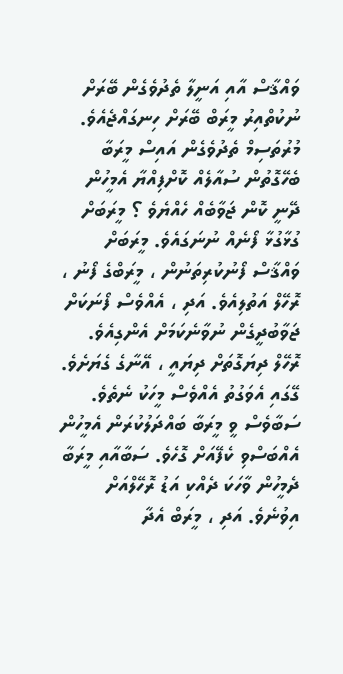ވައްޤާސް އާއި އަނީލާ ތެދުވެގެން ބޭރަށް ނުކުތްއިރު މީރަބް ބޭރަށް ހިނގައްޖެއެވެ. މުރުތަސިމް ތެދުވެގެން އައިސް މީރަބާ ބެހޭގޮތުން ސުއާލެއް ކޮށްފިއްޔާ އެމީހުން ދޭނީ ކޮން ޖަވާބެއް ހެއްޔެވެ ؟ މީރަބަށް ގުޅާގުޅާ ފޯނެއް ނުނަގައެވެ. މީރަބަށް ވައްޤާސް ފޯނުކުރިތަނުން ، މީރަބްގެ ފޯނު ، ރޮހޭލް އަތުލިއެވެ. އަދި ، އެއްވެސް ފޯނަކަށް ޖަވާބުދީގެން ނުވާނެކަމަށް އެންގިއެވެ. ރޮހޭލް ދިޔަގޮތަށް ދިޔައީ ، އޭނާގެ ގެޔަށެވެ. ގޭގައި އެވަގުތު އެއްވެސް މީހަކު ނެތެވެ. ސަބާވެސް ވީ މީރަބާ ބައްދަލުކުރަން އެމީހުން އެއްބަސްވި ކެފޭއަށް ގޮހެވެ. ސަބާއާއި މީރަބާ ދެމީހުން ވާހަކަ ދެއްކި އަޑު ރޮހޭލްއަށް އިވުނެވެ. އަދި ، މީރަބް އެދާ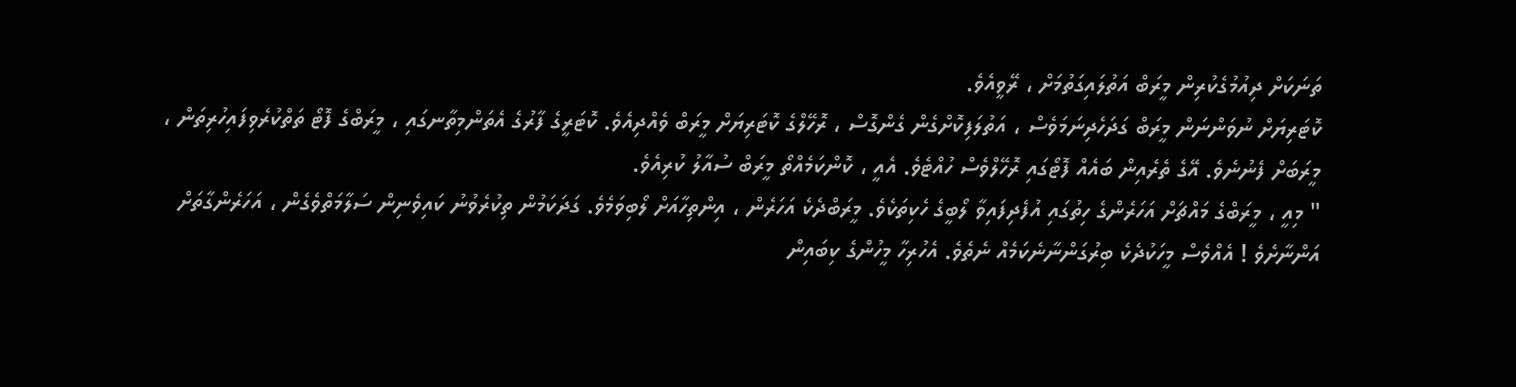ތަނަކަށް ދިއުމުގެކުރިން މީރަބް އަތުލައިގަތުމަށް ، ރޭވީއެވެ.
ކޮޓަރިޔަށް ނުވަންނަން މީރަބް ގަދަހެދިނަމަވެސް ، އަތުލަފިކޮށްގެން ގެންގޮސް ، ރޮހޭލްގެ ކޮޓަރިޔަށް މީރަބް ވެއްދިއެވެ. ކޮޓަރީގެ ފާރުގެ އެތަންމިތާނގައި ، މީރަބްގެ ފޮޓޯ ތަތްކުރެވިފައިހުރިތަން ، މީރަބަށް ފެނުނެވެ. އޭގެ ތެރެއިން ބައެއް ފޮޓޯގައި ރޮހޭލްވެސް ހުއްޓެވެ. އެއީ ، ކޮންކަމެއްތޯ މީރަބް ސުއާލު ކުރިއެވެ.
" މިއީ ، މީރަބްގެ މައްޗަށް އަހަރެންގެ ހިތުގައި އުފެދިފައިވާ ލޯބީގެ ހެކިތަކެވެ. މީރަބްދެކެ އަހަރެން ، އިންތިހާއަށް ލޯބިވަމެވެ. ގަދަކަމުން ތިކުރެވުނު ކައިވެނިން ސަލާމަތްވެގެން ، އަހަރެންގާތަށް އަންނާށެވެ ! އެއްވެސް މީހަކުދެކެ ބިރުގަންނާނެކަމެއް ނެތެވެ. އެހުރިހާ މީހުންގެ ކިބައިން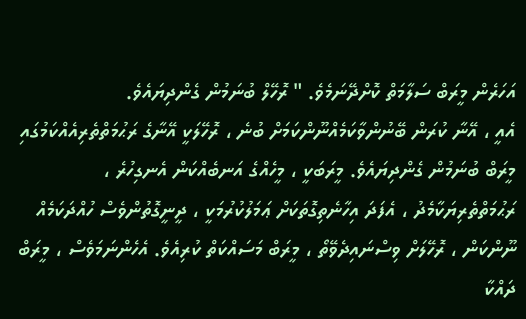އަހަރެން މީރަބް ސަލާމަތް ކޮށްދޭނަމެވެ. " ރޮހޭލް ބުނަމުން ގެންދިޔައެވެ.
އެއީ ، އޭނާ ކުރަން ބޭނުންވާކަމެއްނޫންކަމަށް ބުނެ ، ރޮހޭލަކީ އޭނާގެ ރަޙުމަތްތެރިއެއްކަމުގައި މީރަބް ބުނަމުން ގެންދިޔައެވެ. މީރަބަކީ ، މީހެއްގެ އަނބެއްކަން އެނގިހުރެ ، ރަޙުމަތްތެރިޔަކާމެދު ، އެފަދަ އިހާނެތިގޮތަކަށް ޢަމަލުކުރުމަކީ ، ދީނީގޮތުންވެސް ހުއްދަކަމެއް ނޫންކަން ، ރޮހޭލަށް ވިސްނައިދެވޭތޯ ، މީރަބް މަސައްކަތް ކުރިއެވެ. އެހެންނަމަވެސް ، މީރަބް ދައްކާ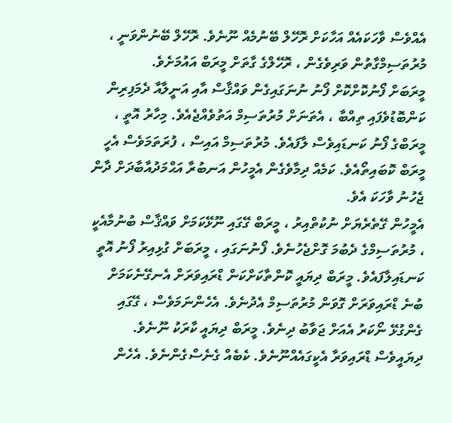އެއްވެސް ވާހަކައެއް އަހާކަށް ރޮހޭލް ބޭނުމެއް ނޫނެވެ. ރޮހޭލް ބޭނުންވަނީ ، މުރުތަސިމްގާތުން ވަރިވެގެން ، ރޮހޭލްގެ ގާތަށް މީރަބް އައުމަށެވެ.
މީރަބަށް ފޯނުކޮށްކޮށް ފޯނު ނުނަގައިގެން ވައްޤާސް އާއި އަނީލާއާ ދެމަފިރިން ކަންބޮޑުވެފައި ތިއްބާ ، އެތަނަށް މުރުތަސިމް އަތުވެއްޖެއެވެ. މިހާރު އޮތީ ، މީރަބްގެ ފޯނު ކަނޑައިވެސް ލާފައެވެ. މުރުތަސިމް އައިސް ، ފުރަތަމަވެސް އެހީ މީރަބް ކޮބައިތޯއެވެ. ކަމެއް ދިމާވެގެން އެމީހުން އަނބުރާ އަޙްމަދުއާބާދަށް ދާން ޖެހުނު ވާހަކަ އެވެ.
އެމީހުން ގޭތެރެޔަށް ނުކުތްއިރު ، މީރަބް ގޭގައި ނޫޅޭކަމަށް ވައްޤާސް ބުނުމާއެކީ ، މުރުތަސިމްގެ ދެބުމަ ގޮށްޖެހުނެވެ. ފޯނުނަގައި ، މީރަބަށް ގުޅިއިރު ފޯނު އޮތީ ކަނޑައިލާފައެވެ. މީރަބް ދިޔައީ ކޮންތާކަށްކަން ޑްރައިވަރަށް އެނގޭނެކަމަށް ބުނެ ޑްރައިވަރަށް ގޮވަން މުރުތަސިމް އެދުނެވެ. އެހެންނަމަވެސް ، ގޭގައި ގެންގުޅޭ ނޯކަރު އެއަށް ޖަވާބު ދިނެވެ. މީރަބް ދިޔައީ ކާރަކު ނޫނެވެ. ދިޔައީވެސް ޑްރައިވަރާ އެކީގައެއްނޫނެވެ. ކެބެއް ގެނެސްގެންނެވެ. އެހެން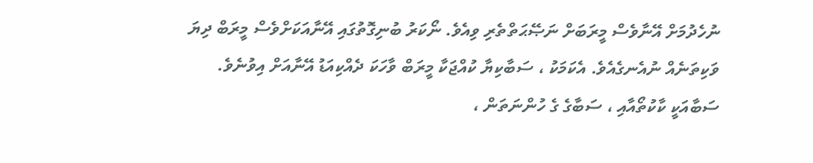ނުހެދުމަށް އޭނާވެސް މީރަބަށް ނަޞޭޙަތްތެރި ވިއެވެ. ނޯކަރު ބުނިގޮތުގައި އޭނާއަކަށްވެސް މީރަބް ދިޔަ ވަކިތަނެއް ނުއެނގެއެވެ. އެކަމަކު ، ސަބާކިޔާ ކުއްޖަކާ މީރަބް ވާހަކަ ދެއްކިއަޑު އޭނާއަށް އިވުނެވެ. ސަބާއަކީ ކާކުތޯއާއި ، ސަބާގެ ގެ ހުންނަތަން ،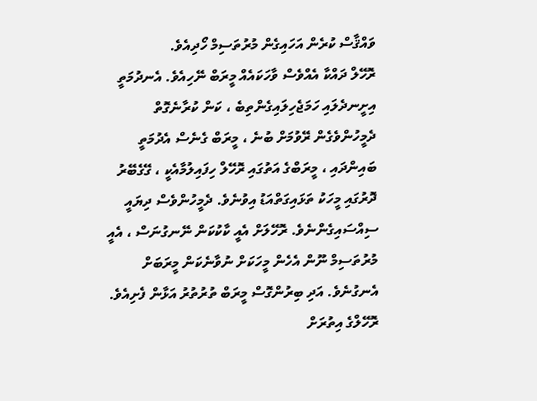ވައްޤާސް ކުރެން އަހައިގެން މުރުތަސިމް ހޯދިއެވެ.
ރޮހޭލް ދައްކާ އެއްވެސް ވާހަކައެއް މީރަބް ނޭހިއެވެ. އެނދުމަތީ އިށީނދެލައި ހަމަޖެހިލައިގެންތިބެ ، ކަން ކުރާނެގޮތް ދެމީހުންވެގެން ރޭވުމަށް ބުނެ ، މީރަބް ގެނެސް އެދުމަތީ ބައިންދައި ، މީރަބްގެ އަތުގައި ރޮހޭލް ހިފައިލުމާއެކީ ، ގޭގެބޭރު ދޮރުގައި މީހަކު ތަޅައިގަތްއަޑު އިވުނެވެ. ދެމީހުންވެސް ދިޔައީ ސިއްސައިގެންނެވެ. ރޮހޭލަށް އެއީ ކާކުކަން ނޭނގުނަސް ، އެއީ މުރުތަސިމް ނޫން އެހެން މީހަކަށް ނުވާނެކަން މީރަބަށް އެނގުނެވެ. އަދި ބިރުންގޮސް މީރަބް ތުރުތުރު އަޅާން ފެށިއެވެ. ރޮހޭލްގެ އިތުރަށް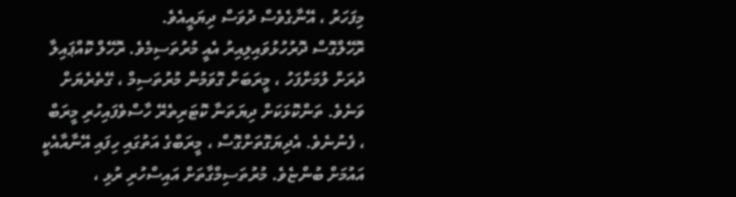މިފަހަރު ، އޭނާގެވެސް ދުވަސް ދިޔައީއެވެ.
ރޮހޭލްގޮސް ދޮރުހުޅުވައިލިއިރު އެއީ މުރުތަސިމެވެ. ރޮހޭލް ކޮއްޕައިލާ ދުރަށް ލުމަށްފަހު ، މީރަބަށް ގޮވަމުން މުރުތަސިމް ، ގޭތެރެޔަށް ވަނެވެ. ތަންކޮޅަކަށް ދިޔަތަނާ ކޮޓަރިތެރޭ ހާސްވެފައިހުރި މީރަބް ، ފެނުނެވެ. އެދިޔަގޮތަށްގޮސް ، މީރަބްގެ އަތުގައި ހިފައި އޭނާއާއެކީ އައުމަށް ބުންޏެވެ. މުރުތަސިމްގާތަށް އައިސްހުރި ރުޅި ،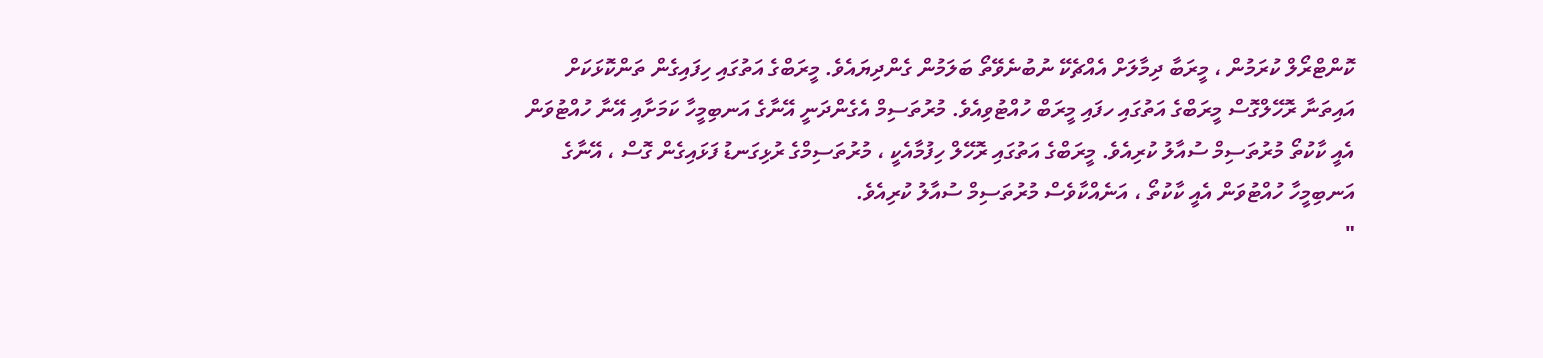ކޮންޓްރޯލް ކުރަމުން ، މީރަބާ ދިމާލަށް އެއްޗެކޭ ނުބުނެވޭތޯ ބަލަމުން ގެންދިޔައެވެ. މީރަބްގެ އަތުގައި ހިފައިގެން ތަންކޮޅަކަށް އައިތަނާ ރޮހޭލްގޮސް މީރަބްގެ އަތުގައި ހފައި މީރަބް ހުއްޓުވިއެވެ. މުރުތަސިމް އެގެންދަނީ އޭނާގެ އަނބިމީހާ ކަމަށާއި އޭނާ ހުއްޓުވަން އެއީ ކާކުތޯ މުރުތަސިމް ސުއާލު ކުރިއެވެ. މީރަބްގެ އަތުގައި ރޮހޭލް ހިފުމާއެކީ ، މުރުތަސިމްގެ ރުޅިގަނޑު ފަޅައިގެން ގޮސް ، އޭނާގެ އަނބިމީހާ ހުއްޓުވަން އެއީ ކާކުތޯ ، އަނެއްކާވެސް މުރުތަސިމް ސުއާލު ކުރިއެވެ.
"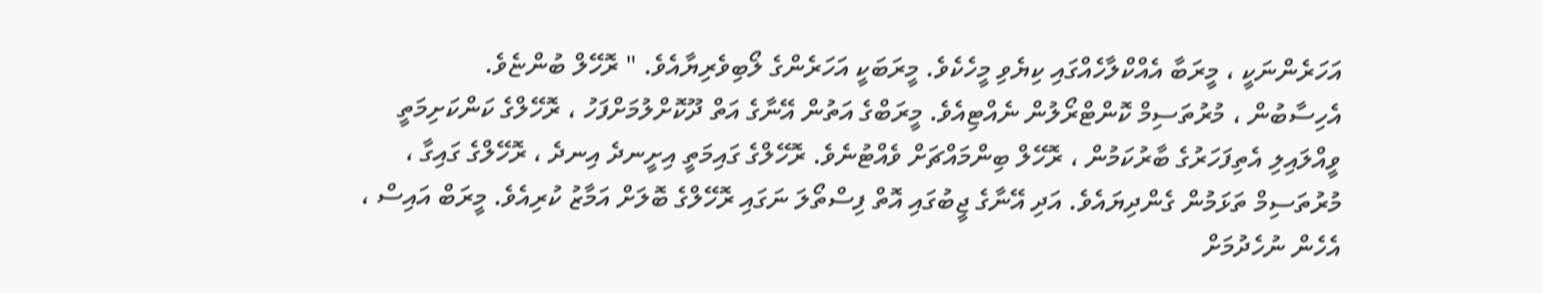އަހަރެންނަކީ ، މީރަބާ އެއްކްލާހެއްގައި ކިޔެވި މީހެކެވެ. މީރަބަކީ އަހަރެންގެ ލޯބިވެރިޔާއެވެ. " ރޮހޭލް ބުންޏެވެ.
އެހިސާބުން ، މުރުތަސިމް ކޮންޓްރޯލުން ނެއްޓިއެވެ. މީރަބްގެ އަތުން އޭނާގެ އަތް ދޫކޮށްލުމަށްފަހު ، ރޮހޭލްގެ ކަންކަށިމަތީ ވީއްލައިލި އެތިފަހަރުގެ ބާރުކަމުން ، ރޮހޭލް ބިންމައްޗަށް ވެއްޓުނެވެ. ރޮހޭލްގެ ގައިމަތީ އިށީނދެ އިނދެ ، ރޮހޭލްގެ ގައިގާ ، މުރުތަސިމް ތަޅަމުން ގެންދިޔައެވެ. އަދި އޭނާގެ ޖީބުގައި އޮތް ފިސްތޯލަ ނަގައި ރޮހޭލްގެ ބޮލަށް އަމާޒު ކުރިއެވެ. މީރަބް އައިސް ، އެހެން ނުހެދުމަށް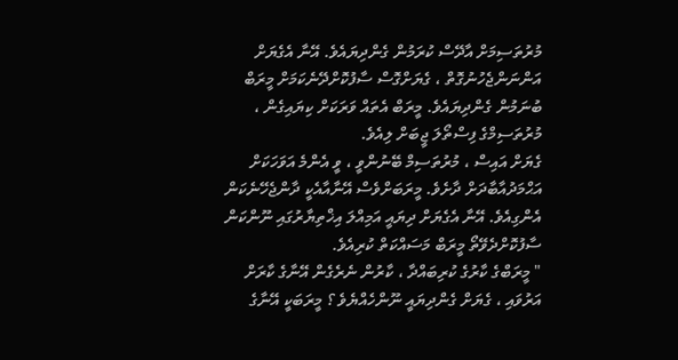މުރުތަސިމަށް އާދޭސް ކުރަމުން ގެންދިޔައެވެ. އޭނާ އެގެޔަށް އަންނަންޖެހުނުގޮތް ، ގެޔަށްގޮސް ސާފުކޮށްދޭނެކަމަށް މީރަބް ބުނަމުން ގެންދިޔައެވެ. މީރަބް އެތައް ވަރަކަށް ކިޔައިގެން ، މުރުތަސިމްގެ ފިސްތޯލަ ޖީބަށް ލިއެވެ.
ގެޔަށް އައިސް ، މުރުތަސިމް ބޭނުންވީ ، ވީ އެންމެ އަވަހަކަށް އަޙްމަދުއާބާދަށް ދާށެވެ. މީރަބަށްވެސް އޭނާއާއެކީ ދާންޖެހޭނެކަން އެންގިއެވެ. އޭނާ އެގެޔަށް ދިޔައީ އަމިއްލަ އިޚްތިޔާރުގައި ނޫންކަން ސާފުކޮށްދެވޭތޯ މީރަބް މަސައްކަތް ކުރިއެވެ.
" މީރަބްގެ ކާރުގެ ކުރިބައްދާ ، ކާރުން ނެރެގެން އޭނާގެ ކާރަށް އަރުވައި ، ގެޔަށް ގެންދިޔައީ ނޫންހެއްޔެވެ ؟ މީރަބަކީ އޭނާގެ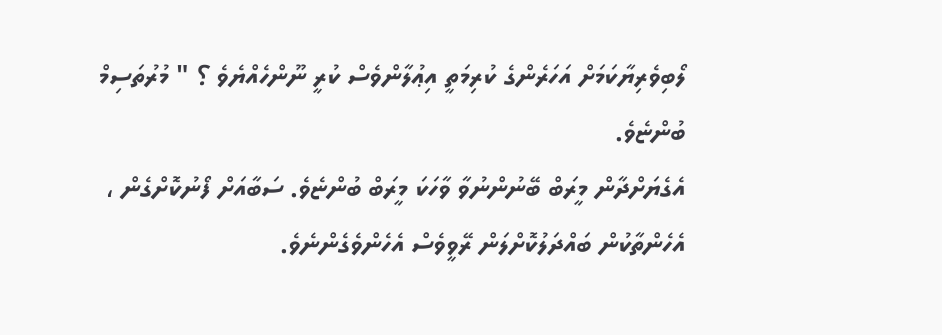ލޯބިވެރިޔާކަމަށް އަހަރެންގެ ކުރިމަތީ އިޢުލާންވެސް ކުރީ ނޫންހެއްޔެވެ ؟ " މުރުތަސިމް ބުންޏެވެ.
އެގެޔަށްދާން މީރަބް ބޭނުންނުވާ ވާހަކަ މީރަބް ބުންޏެވެ. ސަބާއަށް ފޯނުކޮށްގެން ، އެހެންތާކުން ބައްދަލުކޮށްލަން ރޭވީވެސް އެހެންވެގެންނެވެ.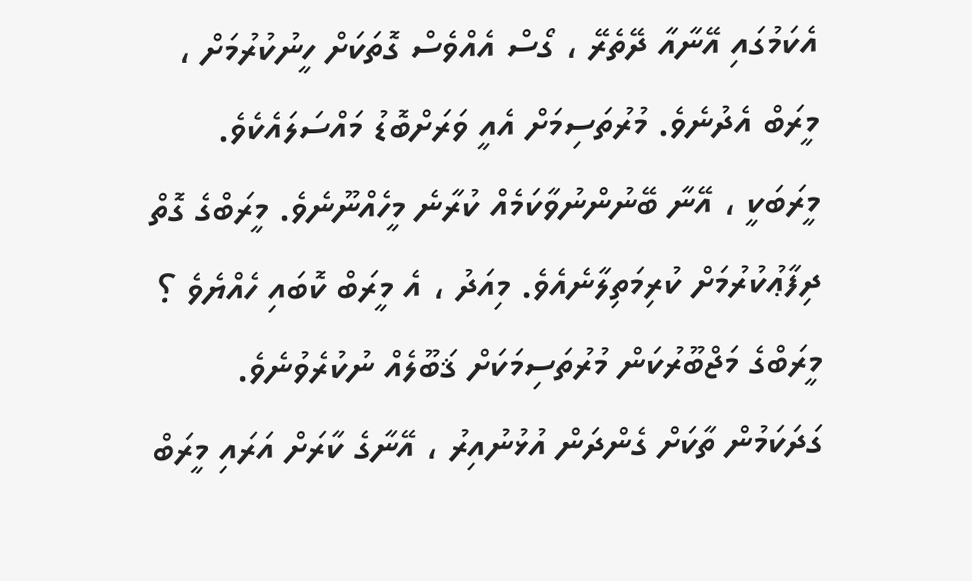އެކަމުގައި އޭނާއާ ދޭތެރޭ ، ގޯސް އެއްވެސް ގޮތަކަށް ހީނުކުރުމަށް ، މީރަބް އެދުނެވެ. މުރުތަސިމަށް އެއީ ވަރަށްބޮޑު މައްސަލައެކެވެ. މީރަބަކީ ، އޭނާ ބޭނުންނުވާކަމެއް ކުރާނެ މީހެއްނޫނެވެ. މީރަބްގެ ގޮތް ދިފާޢުކުރުމަށް ކުރިމަތިލާނެއެވެ. މިއަދު ، އެ މީރަބް ކޮބައި ހެއްޔެވެ ؟ މީރަބްގެ މަޖްބޫރުކަން މުރުތަސިމަކަށް ޤަބޫލެއް ނުކުރެވުނެވެ. ގަދަކަމުން ތާކަށް ގެންދަން އުޅުނުއިރު ، އޭނާގެ ކާރަށް އަރައި މީރަބް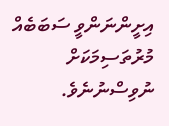އިށީންނަންވީ ސަބަބެއް މުރުތަސިމަކަށް ނުވިސްނުނެވެ.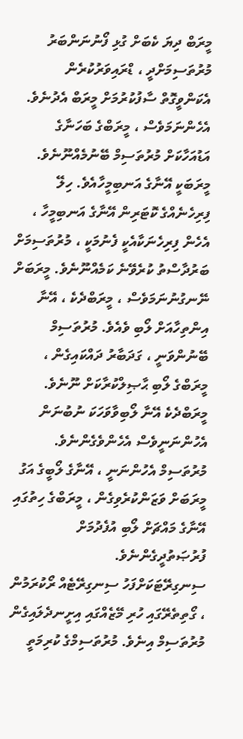މީރަބް ދިޔަ ކެބަށް ގުޅި ފޯނުނަންބަރު މުރުތަސިމަށްދީ ، ޑްރައިވަރުކުރެން އެކަންވީގޮތް ސާފުކުރުމަށް މީރަބް އެދުނެވެ. އެހެންނަމަވެސް ، މީރަބްގެ ބަހަނާގެ އަޑުއަހާކަށް މުރުތަސިމް ބޭނުމެއްނޫނެވެ.
މީރަބަކީ އޭނާގެ އަނބިމީހާއެވެ. ހިލޭ ފިރިހެނެއްގެ ކޮޓަރިން އޭނާގެ އަނބިމީހާ ، އެހެން ފިރިހެނަކާއެކީ ފެނުމަކީ ، މުރުތަސިމަށް ބަރުދާސްތު ކުރެވޭނެ ކަމެއްނޫނެވެ. މީރަބަށް ނޭނގުނުނަމަވެސް ، މީރަބްދެކެ ، އޭނާ އިންތިހާއަށް ލޯބި ވެއެވެ. މުރުތަސިމް ބޭނުންވަނީ ، ގަދަބާރު ދައްކައިގެން ، މީރަބްގެ ލޯބި ޙާޞިލްކުރާކަށް ނޫނެވެ. މީރަބްދެކެ އޭނާ ލޯބިވާވަހަކަ ނުބުނަން އެހުންނަނީވެސް އެހެންވެގެންނެވެ. މުރުތަސިމް އެހުންނަނީ ، އޭނާގެ ލޯބީގެ އަގު މީރަބަށް ވަޒަންކުރެވިގެން ، މީރަބްގެ ހިތުގައި އޭނާގެ މައްޗަށް ލޯބި އުފެދުމަށް ފުރުޞަތުދީގެންނެވެ.
ސިނގިރޭޓަކަށްފަހު ސިނގިރޭޓެއް ރޯކުރަމުން ، ގޯތިތެރޭގައި ހުރި މޭޒެއްގައި އިށީނދެލައިގެން މުރުތަސިމް އިނެވެ. މުރުތަސިމްގެ ކުރިމަތީ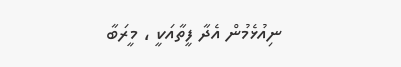ނިއުޅެމުން އެދާ ފީތާއަކީ ، މީރަބާ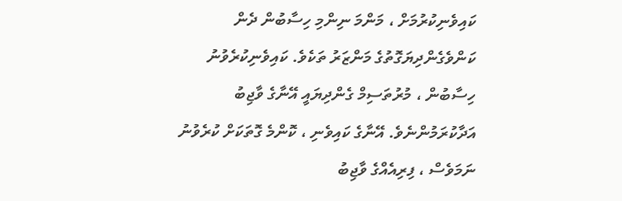ކައިވެނިކުރުމަށް ، މަންމަ ނިންމި ހިސާބުން ދެން ކަންވެގެންދިޔަގޮތުގެ މަންޒަރު ތަކެވެ. ކައިވެނިކުރެވުނު ހިސާބުން ، މުރުތަސިމް ގެންދިޔައީ އޭނާގެ ވާޖިބު އަދާކުރަމުންނެވެ. އޭނާގެ ކައިވެނި ، ކޮންމެ ގޮތަކަށް ކުރެވުނު ނަމަވެސް ، ފިރިއެއްގެ ވާޖިބު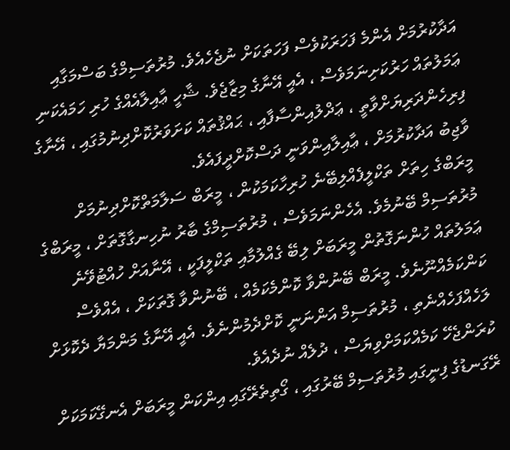އަދާކުރުމަށް އެންމެ ފަހަރަކުވެސް ފަހަތަކަށް ނުޖެހެއެވެ. މުރުތަސިމްގެ ބަސްމަގާއި ޢަމަލުތައް ހަރުކަށިނަމަވެސް ، އެއީ އޭނާގެ މިޒާޖެވެ. ޝާހީ ޢާއިލާއެއްގެ ހުރި ހަމައެކަނި ފިރިހެންދަރިޔަށްވާތީ ، ޢަދްލުއިންސާފާއި ، ޙައްޤުތައް ކަށަވަރުކޮށްދިނުމުގައި ، އޭނާގެ ވާޖިބު އަދާކުރުމަށް ، ޢާއިލާއިންވަނީ ދަސްކޮށްދީފައެވެ.
މީރަބްގެ ހިތަށް ތަކްލީފެއްލިބޭނެ ހުރިހާކަމަކުން ، މީރަބް ސަލާމަތްކޮށްދިނުމަށް މުރުތަސިމް ބޭނުމެވެ. އެހެންނަމަވެސް ، މުރުތަސިމްގެ ބާރު ނުހިނގާގޮތަށް ، މީރަބްގެ ޢަމަލުތައް ހުންނަގޮތުން މީރަބަށް ލިބޭ ގެއްލުމާއި ތަކްލީފަކީ ، އޭނާއަށް ހުއްޓުވޭނެ ކަންކަމެއްނޫނެވެ. މީރަބް ބޭނުންވާ ކޮންމެކަމެއް ، ބޭނުންވާ ގޮތަކަށް ، އެއްވެސް ލަހެއްފަހެއްނެތި ، މުރުތަސިމް އަންނަނީ ކޮށްދެމުންނެވެ. އެއީ އޭނާގެ މަންމަޔާ ދެކޮޅަށް ކުރަންޖެހޭ ކަމެއްކަމަށްވިޔަސް ، ދުލެއް ނުދެއެވެ.
ރޭގަނޑުގެ ފިނީގައި މުރުތަސިމް ބޭރުގައި ، ގޯތިތެރޭގައި އިންކަން މީރަބަށް އެނގޭކަމަކަށް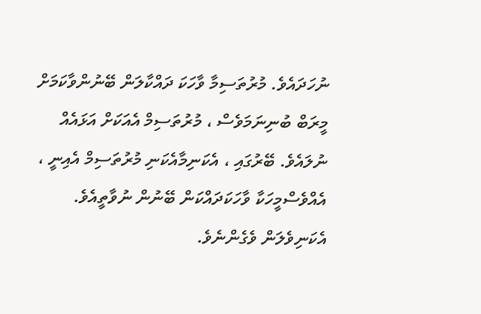ނުހަދައެވެ. މުރުތަސިމާ ވާހަކަ ދައްކާލަން ބޭނުންވާކަމަށް މީރަބް ބުނިނަމަވެސް ، މުރުތަސިމް އެއަކަށް އަޅައެއް ނުލައެވެ. ބޭރުގައި ، އެކަނިމާއެކަނި މުރުތަސިމް އެއިނީ ، އެއްވެސްމީހަކާ ވާހަކަދައްކަން ބޭނުން ނުވާތީއެވެ. އެކަނިވެލަން ވެގެންނެވެ.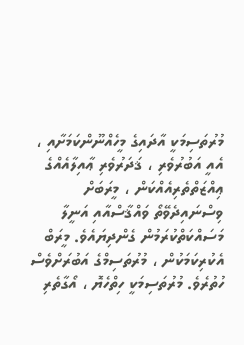މުރުތަސިމަކީ އާދައިގެ މީހެއްނޫންކަމަށާއި ، އެއީ އަބުރުވެރި ، ޤަދަރުވެރި ޢާއިލާއެއްގެ ޢިއްޒަތްތެރިއެއްކަން ، މީރަބަށް ވިސްނައިދެވޭތޯ ވައްޤާސްއާއި އަނީލާ މަސައްކަތްކުރަމުން ގެންދިޔައެވެ. މީރަބް އެކުރިކަމަކުން ، މުރުތަސިމްގެ އަބުރަށްވެސް ހުތުރެވެ. މުރުތަސިމަކީ ހިތްހެޔޮ ، އޯގާތެރި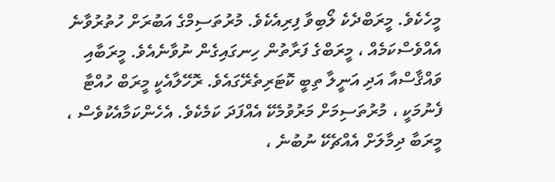މީހެކެވެ. މީރަބްދެކެ ލޯބިވާ ފިރިއެކެވެ. މުރުތަސިމްގެ އަބުރަށް ހުތުރުވާނެ އެއްވެސްކަމެއް ، މީރަބްގެ ފަރާތުން ހިނގައިގެން ނުވާނެއެވެ. މީރަބާއި ވައްޤާސްއާ އަދި އަނީލާ ތިބީ ކޮޓަރިތެރޭގައެވެ. ރޮހޭލާއެކީ މީރަބް ހުއްޓާ ފެނުމަކީ ، މުރުތަސިމަށް މަރުވުމެކޭ އެއްފަދަ ކަމެކެވެ. އެހެންކަމާއެކުވެސް ، މީރަބާ ދިމާލަށް އެއްޗެކޭ ނުބުނެ ،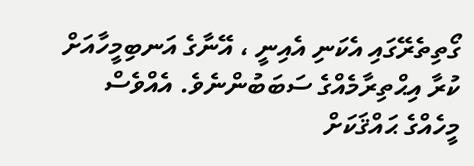ގޯތިތެރޭގައި އެކަނި އެއިނީ ، އޭނާގެ އަނބިމީހާއަށް ކުރާ އިޙްތިރާމެއްގެ ސަބަބުންނެވެ. އެއްވެސް މީހެއްގެ ޙައްޤަކަށް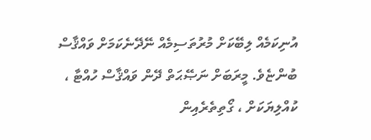އުނިކަމެއް ލިބޭކަށް މުރުތަސިމެއް ނޭދޭނެކަމަށް ވައްޤާސް ބުންޏެވެ. މީރަބަށް ނަޞޭޙަތް ދޭން ވައްޤާސް ހުއްޓާ ، ކުއްލިޔަކަށް ، ގޯތިތެރެއިން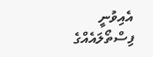އެއިވުނީ ފިސްތޯލައެއްގެ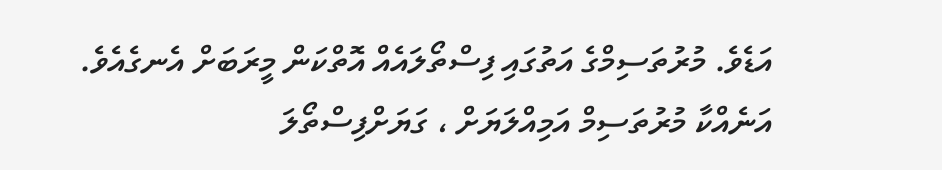އަޑެވެ. މުރުތަސިމްގެ އަތުގައި ފިސްތޯލައެއް އޮތްކަން މީރަބަށް އެނގެއެވެ. އަނެއްކާ މުރުތަސިމް އަމިއްލަޔަށް ، ގަޔަށްފިސްތޯލަ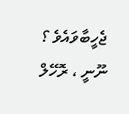ޖެހީބާވައެވެ ؟ ނޫނީ ، ރޮހޭލް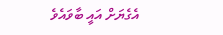އެގެޔަށް އައީ ބާވައެވެ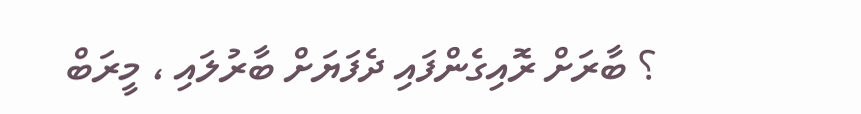؟ ބާރަށް ރޮއިގެންފައި ދެފަޔަށް ބާރުލައި ، މީރަބް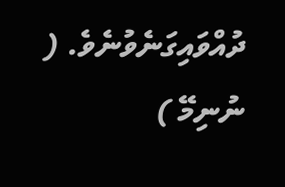ދުއްވައިގަނެވުނެވެ. ( ނުނިމޭ )